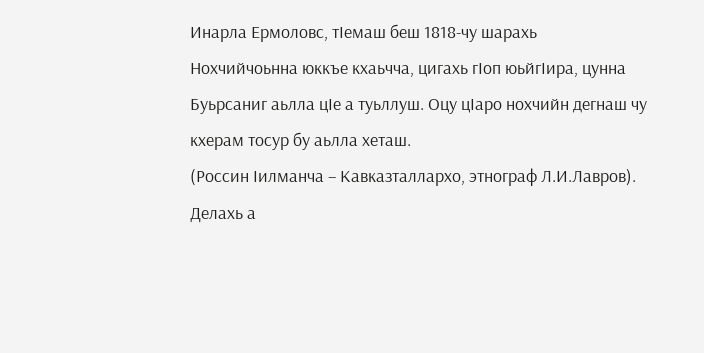Инарла Ермоловс, тIемаш беш 1818-чу шарахь Нохчийчоьнна юккъе кхаьчча, цигахь гIоп юьйгIира, цунна Буьрсаниг аьлла цIе а туьллуш. Оцу цIаро нохчийн дегнаш чу кхерам тосур бу аьлла хеташ.
(Россин Iилманча – Кавказталлархо, этнограф Л.И.Лавров).
Делахь а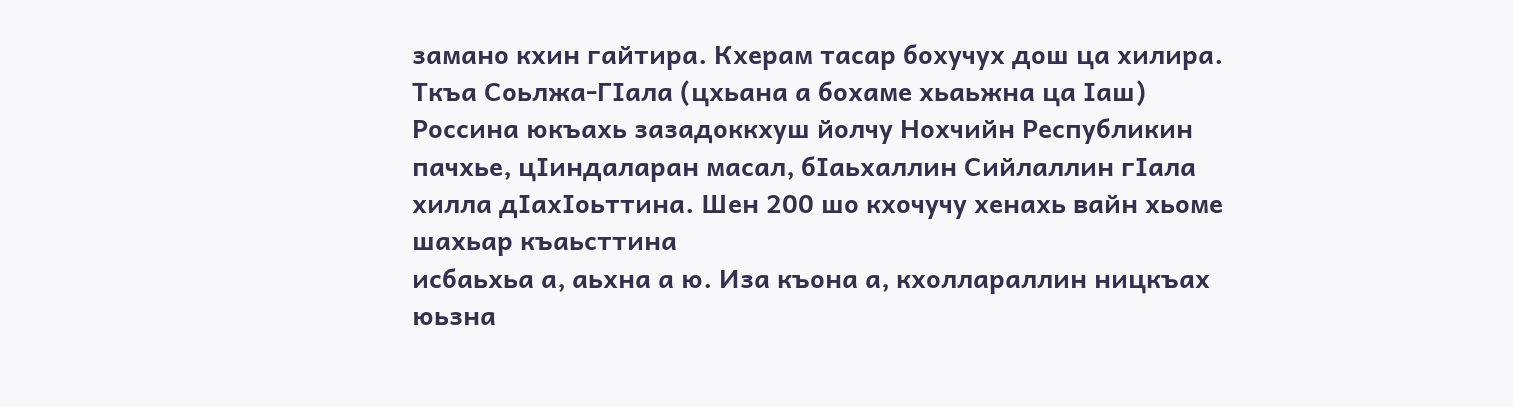замано кхин гайтира. Кхерам тасар бохучух дош ца хилира. Ткъа Соьлжа-ГIала (цхьана а бохаме хьаьжна ца Iаш) Россина юкъахь зазадоккхуш йолчу Нохчийн Республикин пачхье, цIиндаларан масал, бIаьхаллин Сийлаллин гIала хилла дIахIоьттина. Шен 200 шо кхочучу хенахь вайн хьоме шахьар къаьсттина
исбаьхьа а, аьхна а ю. Иза къона а, кхоллараллин ницкъах юьзна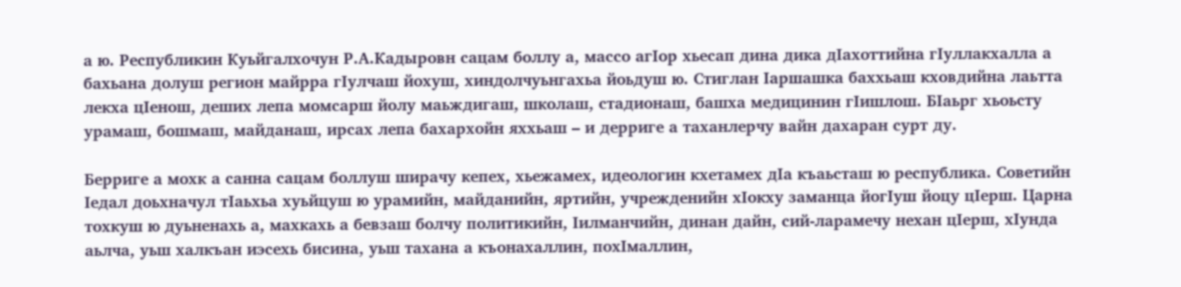а ю. Республикин Куьйгалхочун Р.А.Кадыровн сацам боллу а, массо агIор хьесап дина дика дIахоттийна гIуллакхалла а бахьана долуш регион майрра гIулчаш йохуш, хиндолчуьнгахьа йоьдуш ю. Стиглан Iаршашка баххьаш кховдийна лаьтта лекха цIенош, деших лепа момсарш йолу маьждигаш, школаш, стадионаш, башха медицинин гIишлош. БIаьрг хьоьсту урамаш, бошмаш, майданаш, ирсах лепа бахархойн яххьаш – и дерриге а таханлерчу вайн дахаран сурт ду.

Берриге а мохк а санна сацам боллуш ширачу кепех, хьежамех, идеологин кхетамех дIа къаьсташ ю республика. Советийн Iедал доьхначул тIаьхьа хуьйцуш ю урамийн, майданийн, яртийн, учрежденийн хIокху заманца йогIуш йоцу цIерш. Царна тохкуш ю дуьненахь а, махкахь а бевзаш болчу политикийн, Iилманчийн, динан дайн, сий-ларамечу нехан цIерш, хIунда аьлча, уьш халкъан иэсехь бисина, уьш тахана а къонахаллин, похIмаллин,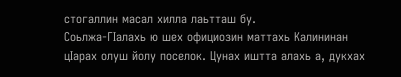стогаллин масал хилла лаьтташ бу.
Соьлжа-ГIалахь ю шех официозин маттахь Калининан цIарах олуш йолу поселок. Цунах иштта алахь а, дукхах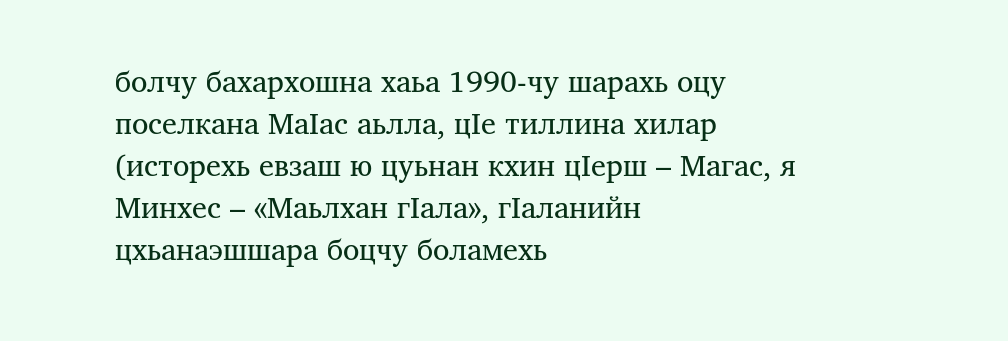болчу бахархошна хаьа 1990-чу шарахь оцу поселкана МаIас аьлла, цIе тиллина хилар (исторехь евзаш ю цуьнан кхин цIерш – Магас, я Минхес – «Маьлхан гIала», гIаланийн цхьанаэшшара боцчу боламехь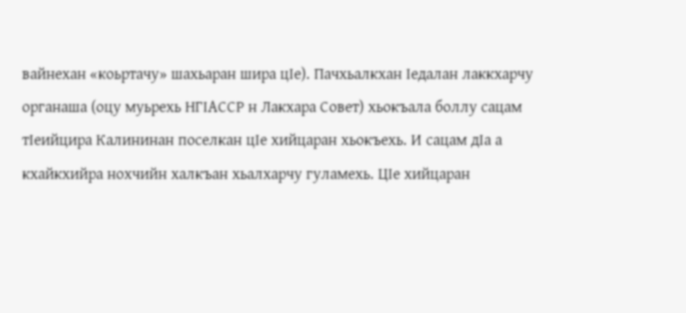вайнехан «коьртачу» шахьаран шира цIе). Пачхьалкхан Iедалан лаккхарчу органаша (оцу муьрехь НГIАССР н Лакхара Совет) хьокъала боллу сацам тIеийцира Калининан поселкан цIе хийцаран хьокъехь. И сацам дIа а кхайкхийра нохчийн халкъан хьалхарчу гуламехь. ЦIе хийцаран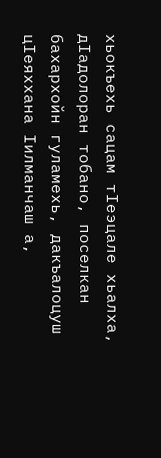хьокъехь сацам тIеэцале хьалха, дIадолоран тобано, поселкан бахархойн гуламехь, дакъалоцуш цIеяххана Iилманчаш а,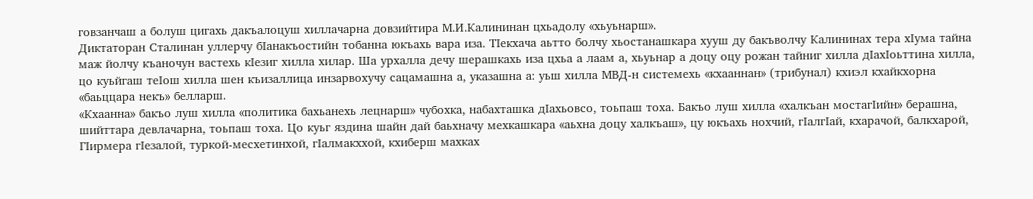говзанчаш а болуш цигахь дакъалоцуш хиллачарна довзийтира М.И.Калининан цхьадолу «хьуьнарш».
Диктаторан Сталинан уллерчу бIанакъостийн тобанна юкъахь вара иза. ТIекхача аьтто болчу хьостанашкара хууш ду бакъволчу Калининах тера хIума тайна маж йолчу къаночун вастехь кIезиг хилла хилар. Ша урхалла дечу шерашкахь иза цхьа а лаам а, хьуьнар а доцу оцу рожан тайниг хилла дIахIоьттина хилла, цо куьйгаш теIош хилла шен къизаллица инзарвохучу сацамашна а, указашна а: уьш хилла МВД-н системехь «кхааннан» (трибунал) кхиэл кхайкхорна «баьццара некъ» белларш.
«Кхаанна» бакъо луш хилла «политика бахьанехь лецнарш» чубохка, набахташка дIахьовсо, тоьпаш тоха. Бакъо луш хилла «халкъан мостагIийн» берашна, шийттара девлачарна, тоьпаш тоха. Цо куьг яздина шайн дай баьхначу мехкашкара «аьхна доцу халкъаш», цу юкъахь нохчий, гIалгIай, кхарачой, балкхарой, ГIирмера гIезалой, туркой-месхетинхой, гIалмакххой, кхиберш махках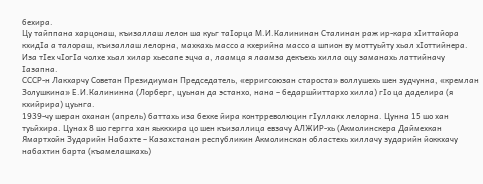бехира.
Цу тайппана харцонаш, къизаллаш лелон ша куьг таIорца М.И.Калининан Сталинан раж ир-кара хIиттайора кхидIа а талораш, къизаллаш лелорна, махкахь массо а кхерийна массо а шпион ву моттуьйту хьал хIоттийнера. Иза тIех чIогIа чолхе хьал хилар хьесапе эцча а, лаамца я лаамза декъехь хилла оцу заманахь латтийначу Iазапна.
СССР-н Лакхарчу Советан Президиуман Председатель, «ерригсоюзан староста» воллушехь шен зудчунна, «кремлан Золушкина» Е.И.Калининна (Лорберг, цуьнан да эстанхо, нана – бедаршйиттархо хилла) гIо ца даделира (я кхийрира) цуьнга.
1939-чу шеран оханан (апрель) баттахь иза бехке йира контрреволюцин гIуллакх лелорна. Цунна 15 шо хан туьйхира. Цунах 8 шо гергга хан яьккхира цо шен къизаллица евзачу АЛЖИР-хь (Акмолинскера Даймехкан Ямартхойн Зударийн Набахте – Казахстанан республикин Акмолинскан областехь хиллачу зударийн йоккхачу набахтин барта (къамелашкахь)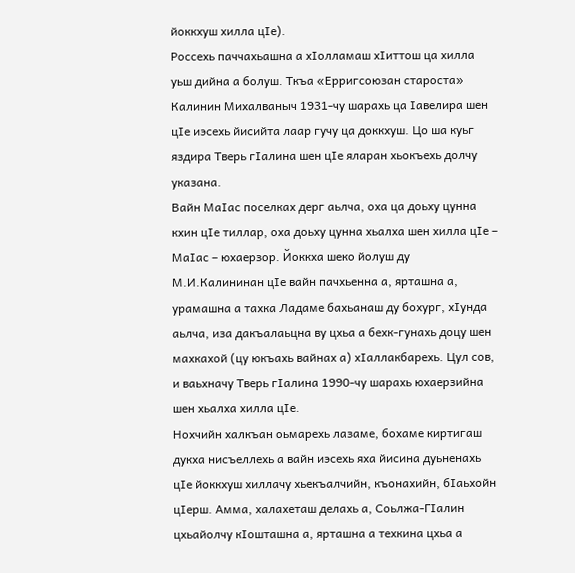йоккхуш хилла цIе).
Россехь паччахьашна а хIолламаш хIиттош ца хилла уьш дийна а болуш. Ткъа «Ерригсоюзан староста» Калинин Михалваныч 1931-чу шарахь ца Iавелира шен цIе иэсехь йисийта лаар гучу ца доккхуш. Цо ша куьг яздира Тверь гIалина шен цIе яларан хьокъехь долчу указана.
Вайн МаIас поселках дерг аьлча, оха ца доьху цунна кхин цIе тиллар, оха доьху цунна хьалха шен хилла цIе – МаIас – юхаерзор. Йоккха шеко йолуш ду М.И.Калининан цIе вайн пачхьенна а, ярташна а, урамашна а тахка Ладаме бахьанаш ду бохург, хIунда аьлча, иза дакъалаьцна ву цхьа а бехк-гунахь доцу шен махкахой (цу юкъахь вайнах а) хIаллакбарехь. Цул сов, и ваьхначу Тверь гIалина 1990-чу шарахь юхаерзийна шен хьалха хилла цIе.
Нохчийн халкъан оьмарехь лазаме, бохаме киртигаш дукха нисъеллехь а вайн иэсехь яха йисина дуьненахь цIе йоккхуш хиллачу хьекъалчийн, къонахийн, бIаьхойн цIерш. Амма, халахеташ делахь а, Соьлжа-ГIалин цхьайолчу кIошташна а, ярташна а техкина цхьа а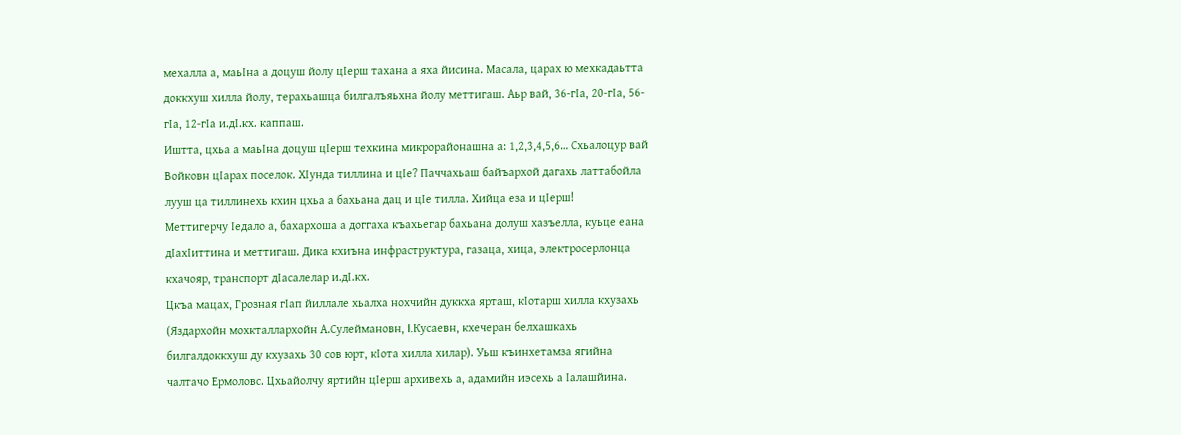мехалла а, маьIна а доцуш йолу цIерш тахана а яха йисина. Масала, царах ю мехкадаьтта доккхуш хилла йолу, терахьашца билгалъяьхна йолу меттигаш. Аьр вай, 36-гIа, 20-гIа, 56-гIа, 12-гIа и.дI.кх. каппаш.
Иштта, цхьа а маьIна доцуш цIерш техкина микрорайонашна а: 1,2,3,4,5,6… Схьалоцур вай Войковн цIарах поселок. ХIунда тиллина и цIе? Паччахьаш байъархой дагахь латтабойла лууш ца тиллинехь кхин цхьа а бахьана дац и цIе тилла. Хийца еза и цIерш!
Меттигерчу Iедало а, бахархоша а доггаха къахьегар бахьана долуш хазъелла, куьце еана дIахIиттина и меттигаш. Дика кхиъна инфраструктура, газаца, хица, электросерлонца кхачояр, транспорт дIасалелар и.дI.кх.
Цкъа мацах, Грозная гIап йиллале хьалха нохчийн дуккха ярташ, кIотарш хилла кхузахь (Яздархойн мохкталлархойн А.Сулеймановн, I.Кусаевн, кхечеран белхашкахь билгалдоккхуш ду кхузахь 30 сов юрт, кIота хилла хилар). Уьш къинхетамза ягийна чалтачо Ермоловс. Цхьайолчу яртийн цIерш архивехь а, адамийн иэсехь а Iалашйина.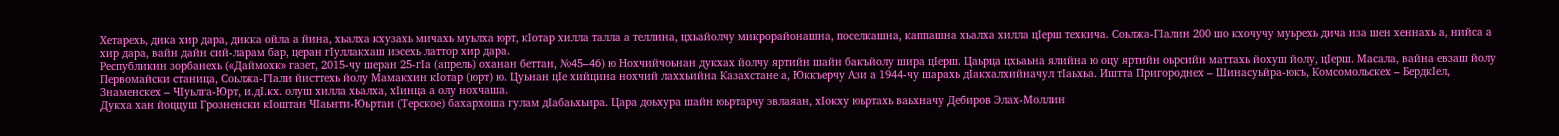Хетарехь, дика хир дара, дикка ойла а йина, хьалха кхузахь мичахь муьлха юрт, кIотар хилла талла а теллина, цхьайолчу микрорайонашна, поселкашна, каппашна хьалха хилла цIерш техкича. Соьлжа-ГIалин 200 шо кхочучу муьрехь дича иза шен хеннахь а, нийса а хир дара, вайн дайн сий-ларам бар, церан гIуллакхаш иэсехь латтор хир дара.
Республикин зорбанехь («Даймохк» газет, 2015-чу шеран 25-гIа (апрель) оханан беттан, №45–46) ю Нохчийчоьнан дукхах йолчу яртийн шайн бакъйолу шира цIерш. Цаьрца цхьаьна ялийна ю оцу яртийн оьрсийн маттахь йохуш йолу, цIерш. Масала, вайна евзаш йолу Первомайски станица, Соьлжа-ГIали йисттехь йолу Мамакхин кIотар (юрт) ю. Цуьнан цIе хийцина нохчий лаххьийна Казахстане а, Юккъерчу Ази а 1944-чу шарахь дIакхалхийначул тIаьхьа. Иштта Пригороднех – Шинасуьйра-юкъ, Комсомольскех – БердкIел, Знаменскех – ЧIуьлга-Юрт, и.дI.кх. олуш хилла хьалха, хIинца а олу нохчаша.
Дукха хан йоццуш Грозненски кIоштан ЧIаьнти-Юьртан (Терское) бахархоша гулам дIабаьхьира. Цара доьхура шайн юьртарчу эвлаяан, хIокху юьртахь ваьхначу Дебиров Элах-Моллин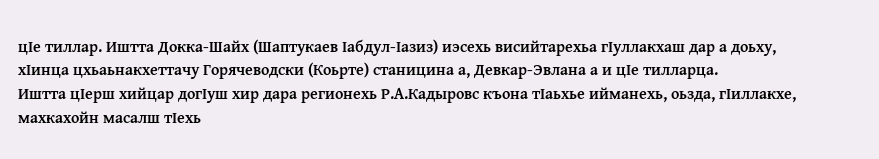цIе тиллар. Иштта Докка-Шайх (Шаптукаев Iабдул-Iазиз) иэсехь висийтарехьа гIуллакхаш дар а доьху, хIинца цхьаьнакхеттачу Горячеводски (Коьрте) станицина а, Девкар-Эвлана а и цIе тилларца.
Иштта цIерш хийцар догIуш хир дара регионехь Р.А.Кадыровс къона тIаьхье ийманехь, оьзда, гIиллакхе, махкахойн масалш тIехь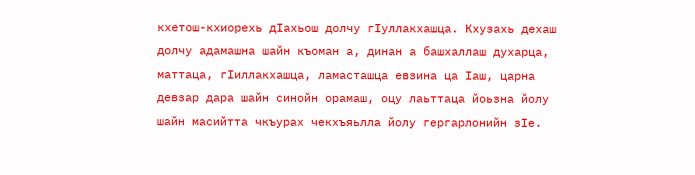кхетош-кхиорехь дIахьош долчу гIуллакхашца. Кхузахь дехаш долчу адамашна шайн къоман а, динан а башхаллаш духарца, маттаца, гIиллакхашца, ламасташца евзина ца Iаш, царна девзар дара шайн синойн орамаш, оцу лаьттаца йоьзна йолу шайн масийтта чкъурах чекхъяьлла йолу гергарлонийн зIе.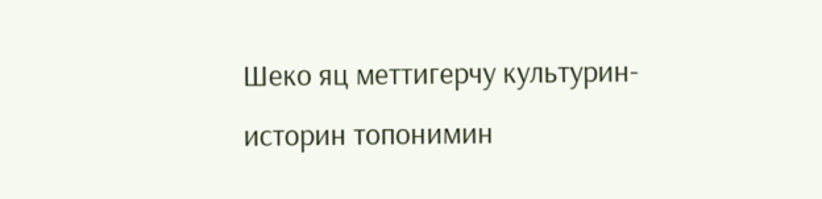Шеко яц меттигерчу культурин-историн топонимин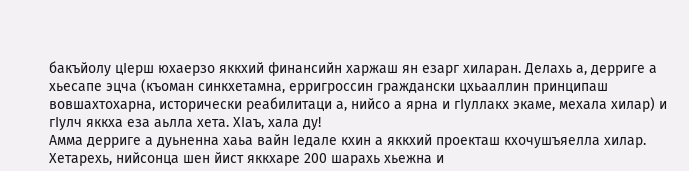бакъйолу цIерш юхаерзо яккхий финансийн харжаш ян езарг хиларан. Делахь а, дерриге а хьесапе эцча (къоман синкхетамна, ерригроссин граждански цхьааллин принципаш вовшахтохарна, исторически реабилитаци а, нийсо а ярна и гIуллакх экаме, мехала хилар) и гIулч яккха еза аьлла хета. ХIаъ, хала ду!
Амма дерриге а дуьненна хаьа вайн Iедале кхин а яккхий проекташ кхочушъяелла хилар. Хетарехь, нийсонца шен йист яккхаре 200 шарахь хьежна и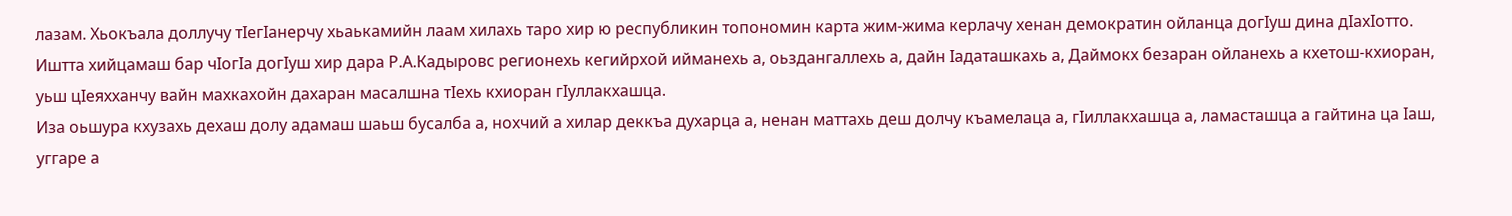лазам. Хьокъала доллучу тIегIанерчу хьаькамийн лаам хилахь таро хир ю республикин топономин карта жим-жима керлачу хенан демократин ойланца догIуш дина дIахIотто. Иштта хийцамаш бар чIогIа догIуш хир дара Р.А.Кадыровс регионехь кегийрхой ийманехь а, оьздангаллехь а, дайн Iадаташкахь а, Даймокх безаран ойланехь а кхетош-кхиоран, уьш цIеяхханчу вайн махкахойн дахаран масалшна тIехь кхиоран гIуллакхашца.
Иза оьшура кхузахь дехаш долу адамаш шаьш бусалба а, нохчий а хилар деккъа духарца а, ненан маттахь деш долчу къамелаца а, гIиллакхашца а, ламасташца а гайтина ца Iаш, уггаре а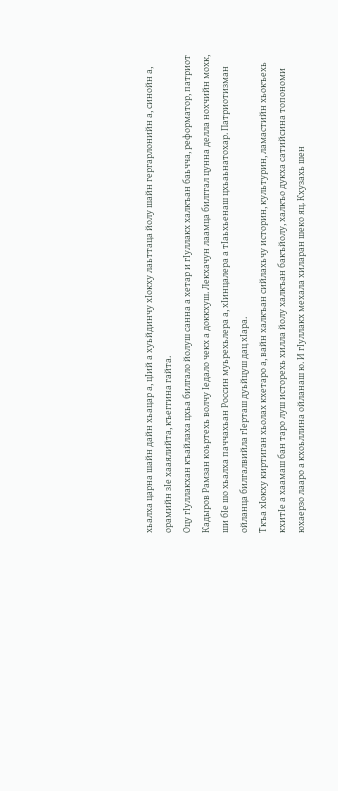хьалха царна шайн дайн хьацар а, цIий а хуьйдинчу хIокху лаьттаца йолу шайн гергарлонийн а, синойн а, орамийн зIе хааялийта, къеггина гайта.
Оцу гIуллакхан къайлаха цхьа билгало йолуш санна а хетар и гIуллакх халкъан баьчча, реформатор, патриот Кадыров Рамзан коьртехь волчу Iедало чекх а доккхуш. Лекхачун лаамца билггал цунна делла нохчийн мохк, ши бIе шо хьалха паччахьан Россин муьрехьлера а, хIинцалера а тIаьхьенаш цхьаьнатохар. Патриотизман ойланца билгалвийла гIерташ дуьйцуш дац хIара.
Ткъа хIокху киртиган хьолах кхетаро а, вайн халкъан сийлахьчу историн, культурин, ламастийн хьокъехь кхитIе а хаамаш бан таро луш исторехь хилла йолу халкъан бакъйолу, халкъо дукха сатийсина топономи юхаерзо лааро а кхоьллина ойланаш ю. И гIуллакх мехала хиларан шеко яц. Кхузахь шен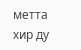метта хир ду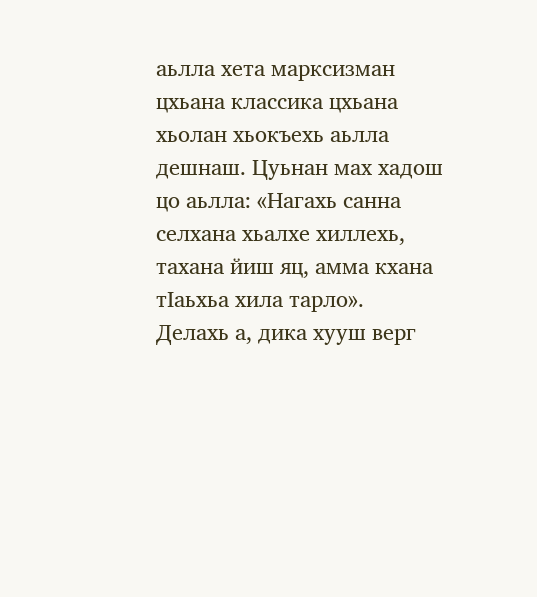аьлла хета марксизман цхьана классика цхьана хьолан хьокъехь аьлла дешнаш. Цуьнан мах хадош цо аьлла: «Нагахь санна селхана хьалхе хиллехь, тахана йиш яц, амма кхана тIаьхьа хила тарло».
Делахь а, дика хууш верг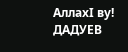АллахI ву!
ДАДУЕВ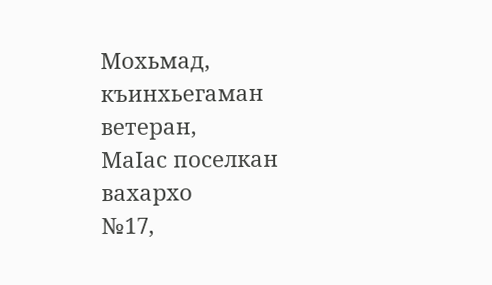Мохьмад,
къинхьегаман ветеран,
МаIас поселкан вахархо
№17,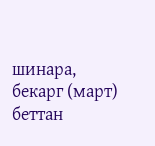шинара, бекарг (март) беттан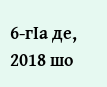6-гIа де, 2018 шо